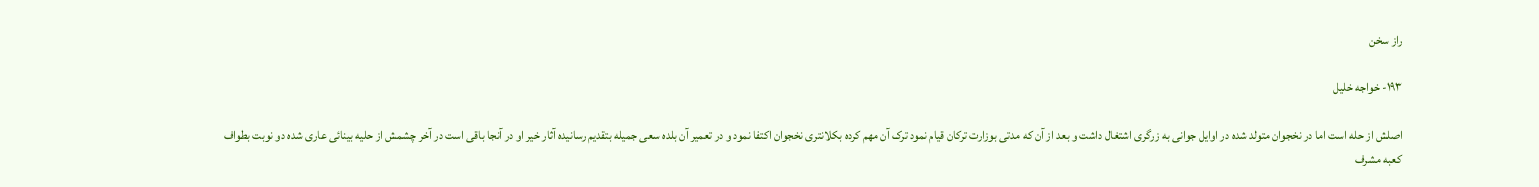راز سخن

۱۹۳- خواجه خلیل

اصلش از حله است اما در نخجوان متولد شده در اوایل جوانی به زرگری اشتغال داشت و بعد از آن که مدتی بوزارت ترکان قیام نمود ترک آن مهم کرده بکلانتری نخجوان اکتفا نمود و در تعمیر آن بلده سعی جمیله بتقدیم رسانیده آثار خیر او در آنجا باقی است در آخر چشمش از حلیه بینائی عاری شده دو نوبت بطواف کعبه مشرف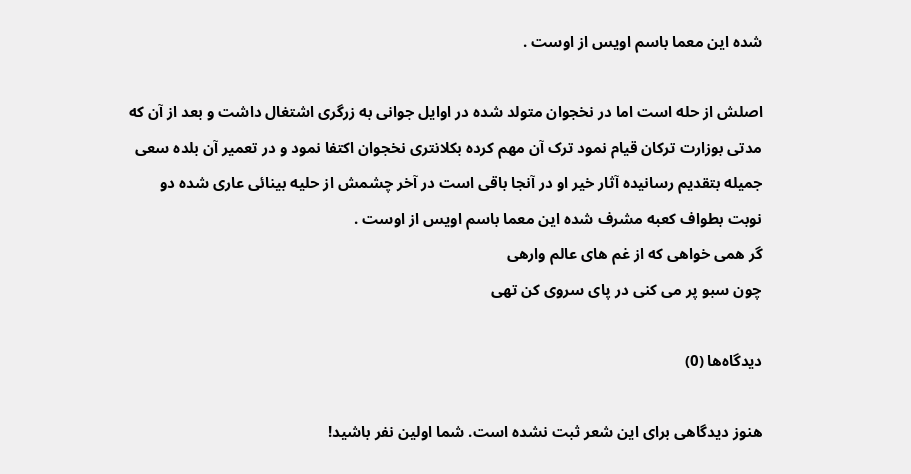شده این معما باسم اویس از اوست .

اصلش از حله است اما در نخجوان متولد شده در اوایل جوانی به زرگری اشتغال داشت و بعد از آن که مدتی بوزارت ترکان قیام نمود ترک آن مهم کرده بکلانتری نخجوان اکتفا نمود و در تعمیر آن بلده سعی جمیله بتقدیم رسانیده آثار خیر او در آنجا باقی است در آخر چشمش از حلیه بینائی عاری شده دو نوبت بطواف کعبه مشرف شده این معما باسم اویس از اوست .
گر همی خواهی که از غم های عالم وارهی
چون سبو پر می کنی در پای سروی کن تهی

دیدگاه‌ها (0)

هنوز دیدگاهی برای این شعر ثبت نشده است. شما اولین نفر باشید!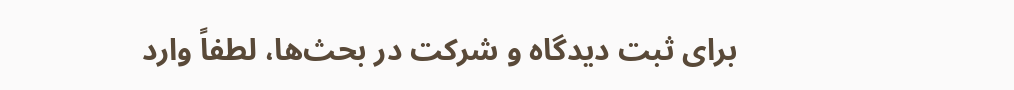برای ثبت دیدگاه و شرکت در بحث‌ها، لطفاً وارد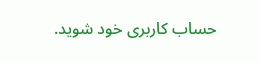حساب کاربری خود شوید.